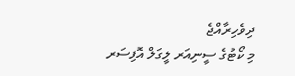ދިވެހިރާއްޖެ
މި ކޯޓުގެ ސީނިއަރ ލީގަލް އޮފިސަރ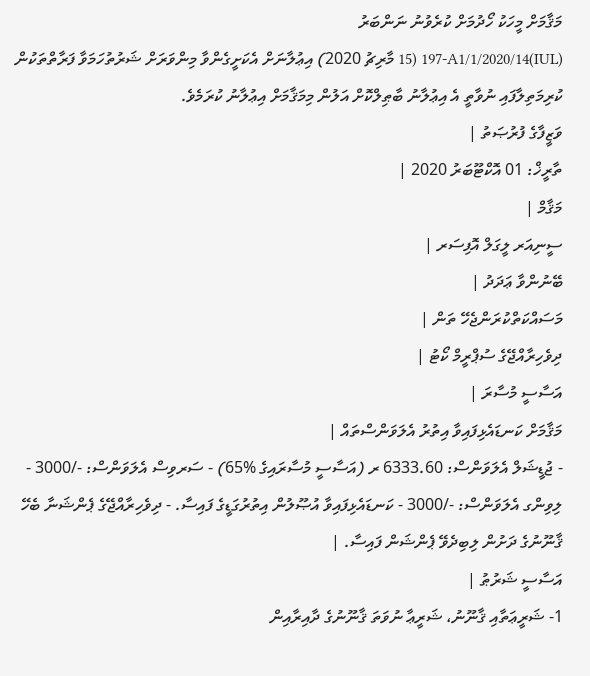މަޤާމަށް މީހަކު ހޯދުމަށް ކުރެވުނު ނަންބަރު
(IUL)197-A1/1/2020/14 (15 މާރިޗު 2020) އިޢުލާނަށް އެކަށީގެންވާ މިންވަރަށް ޝަރުތުހަމަވާ ފަރާތްތަކުން ކުރިމަތިލާފައި ނުވާތީ އެ އިޢުލާނު ބާޠިލްކޮށް އަލުން މިމަޤާމަށް އިޢުލާނު ކުރަމެވެ.
ވަޒީފާގެ ފުރުޞަތު |
ތާރީޚް: 01 އޮކްޓޫބަރު 2020 |
މަޤާމް |
ސީނިއަރ ލީގަލް އޮފިސަރ |
ބޭނުންވާ ޢަދަދު |
މަސައްކަތްކުރަންޖެހޭ ތަން |
ދިވެހިރާއްޖޭގެ ސުޕްރީމް ކޯޓު |
އަސާސީ މުސާރަ |
މަޤާމަށް ކަނޑައެޅިފައިވާ އިތުރު އެލަވަންސްތައް |
- ޖުޑީޝަލް އެލަވަންސް: 6333.60 ރ (އަސާސީ މުސާރައިގެ %65) - ސަރވިސް އެލަވަންސް: -/3000 - ލިވިންގ އެލަވަންސް: -/3000 - ކަނޑައެޅިފައިވާ އުޞޫލުން އިތުރުގަޑީގެ ފައިސާ. - ދިވެހިރާއްޖޭގެ ޕެންޝަނާ ބެހޭ ޤާނޫނުގެ ދަށުން ލިބިދެވޭ ޕެންޝަން ފައިސާ. |
އަސާސީ ޝަރުޠު |
1- ޝަރީޢަތާއި ޤާނޫނު، ޝަރީޢާ ނުވަތަ ޤާނޫނުގެ ދާއިރާއިން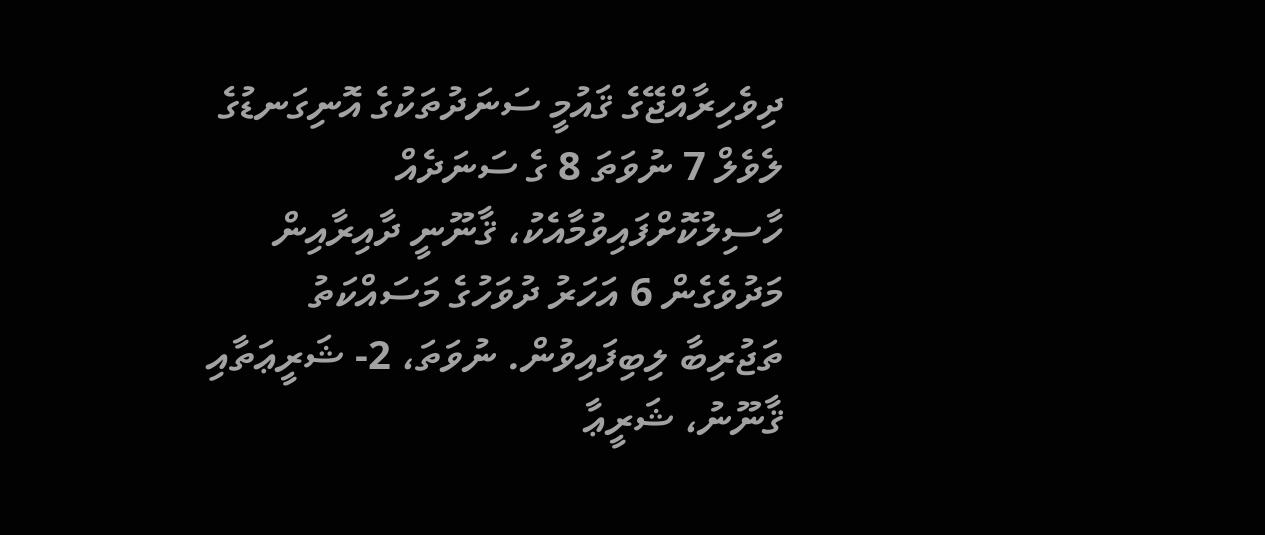ދިވެހިރާއްޖޭގެ ޤައުމީ ސަނަދުތަކުގެ އޮނިގަނޑުގެ ލެވެލް 7 ނުވަތަ 8 ގެ ސަނަދެއް ހާސިލުކޮށްފައިވުމާއެކު، ޤާނޫނީ ދާއިރާއިން މަދުވެގެން 6 އަހަރު ދުވަހުގެ މަސައްކަތު ތަޖުރިބާ ލިބިފައިވުން. ނުވަތަ، 2- ޝަރީޢަތާއި ޤާނޫނު، ޝަރީޢާ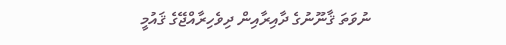ނުވަތަ ޤާނޫނުގެ ދާއިރާއިން ދިވެހިރާއްޖޭގެ ޤައުމީ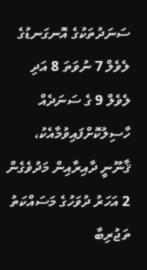ސަނަދުތަކުގެ އޮނގަނޑުގެ ލެވެލް 7 ނުވަތަ 8 އަދި ލެވެލް 9 ގެ ސަނަދެއް ހާސިލުކޮށްފައިވުމާއެކު، ޤާނޫނީ ދާއިރާއިން މަދުވެގެން 2 އަހަރު ދުވަހުގެ މަސައްކަތު ތަޖުރިބާ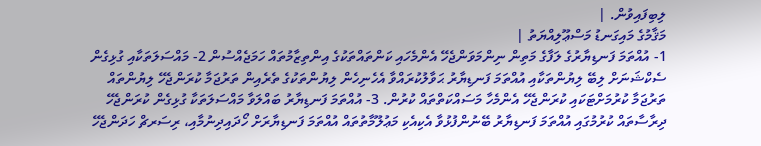ލިބިފައިވުން. |
މަޤާމުގެ މައިގަނޑު މަސްޢޫލިއްޔަތު |
1- އުއްތަމަ ފަނޑިޔާރުގެ ލަފާގެ މަތިން ނިންމަވަންޖެހޭ އެންމެހައި ކަންތައްތަކުގެ އިންތިޒާމުތައް ހަމަޖެއްސުން 2- މައްސަލަތަކާއި ގުޅިގެން ސެކްޝަނަށް ލިބޭ ލިޔުންތަކާއި އުއްތަމަ ފަނޑިޔާރު ޙަވާލުކުރައްވާ އެހެނިހެން ލިޔުންތަކުގެ ތެރެއިން ތަރުޖަމާ ކުރަންޖެހޭ ލިޔުންތައް ތަރުޖަމާ ކުރުމަށްޓަކައި ކުރަންޖެހޭ އެންމެހާ މަސައްކަތްތައް ކުރުން. 3- އުއްތަމަ ފަނޑިޔާރު ބައްލަވާ މައްސަލަތަކާ ގުޅިގެން ކުރަންޖެހޭ ދިރާސާތައް ކުރުމުގައި އުއްތަމަ ފަނޑިޔާރު ބޭނުންފުޅުވާ އެކިއެކި މަޢުލޫމާތުތައް އުއްތަމަ ފަނޑިޔާރަށް ހޯދައިދިނުމާއި، ރިސަރޗް ހަދަންޖެހޭ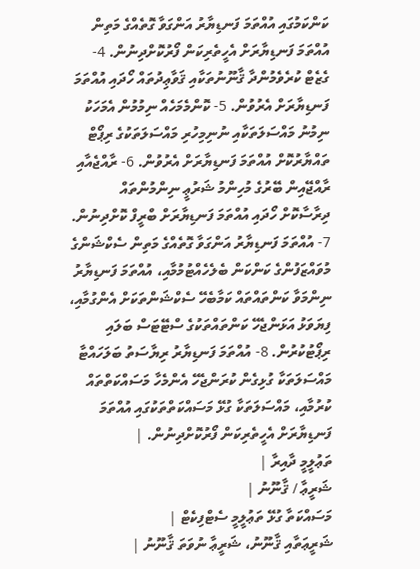ކަންކަމުގައި އުއްތަމަ ފަނޑިޔާރު އަންގަވާ ގޮތެއްގެ މަތިން އުއްތަމަ ފަނޑިޔާރަށް އެހީތެރިކަން ފޯރުކޮށްދިނުން. 4- ގެޒެޓް ކުރެވެމުންދާ ޤާނޫނުތަކާއި ޤަވާޢިދުތައް ހޯދައި އުއްތަމަ ފަނޑިޔާރަށް އެރުވުން. 5- ކޮންމެމަހެއް ނިމުމުން އެމަހަކު ނިމުނު މައްސަލަތަކާއި ނުނިމިހުރި މައްސަލަތަކުގެ ރިޕޯޓް ތައްޔާރުކޮށް އުއްތަމަ ފަނޑިޔާރަށް އެރުވުން. 6- ރާއްޖެއާއި ރާއްޖޭއިން ބޭރުގެ މުހިންމު ޝަރުޢީ ނިންމުންތައް ދިރާސާކޮށް ހޯދައި އުއްތަމަ ފަނޑިޔާރަށް ބްރީފް ކޮށްދިނުން. 7- އުއްތަމަ ފަނޑިޔާރު އަންގަވާ ގޮތެއްގެ މަތިން ސެކްޝަންގެ މުވައްޒަފުންގެ ކަންކަން ބެލެހެއްޓުމުމާއި، އުއްތަމަ ފަނޑިޔާރު ނިންމަވާ ކަންތައްތައް ކަމާބެހޭ ސެކްޝަންތަކަށް އެންގުމާއި، ފިޔަވަޅު އަޅަންޖެހޭ ކަންތައްތަކުގެ ސްޓޭޓަސް ބަލައި ރިޕޯޓުކުރުން. 8- އުއްތަމަ ފަނޑިޔާރު ރިޔާސަތު ބަލަހައްޓާ މައްސަލަތަކާ ގުޅިގެން ކުރަންޖެހޭ އެންމެހާ މަސައްކަތްތައް ކުރުމާއި، މައްސަލަތަކާ ގުޅޭ މަސައްކަތްތަކުގައި އުއްތަމަ ފަނޑިޔާރަށް އެހީތެރިކަން ފޯރުކޮށްދިނުން. |
ތަޢުލީމީ ދާއިރާ |
ޝަރީޢާ / ޤާނޫނު |
މަސައްކަތާ ގުޅޭ ތަޢުލީމީ ސެޓްފިކެޓް |
ޝަރީޢަތާއި ޤާނޫނު، ޝަރީޢާ ނުވަތަ ޤާނޫނު |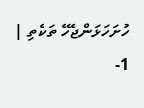ހުށަހަޅަންޖެހޭ ތަކެތި |
1-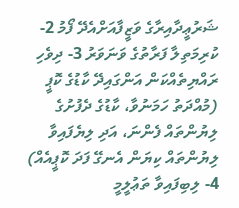ޝަރުޢީދާއިރާގެ ވަޒީފާއަށްއެދޭ ފޯމު 2- ކުރިމަތިލާ ފަރާތުގެ ވަނަވަރު 3- ދިވެހި ރައްޔިތެއްކަން އަންގައިދޭ ކާޑުގެ ކޮޕީ (މުއްދަތު ހަމަނުވާ، ކާޑުގެ ދެފުށުގެ ލިޔުންތައް ފެންނަ، އަދި ލިޔެފައިވާ ލިޔުންތައް ކިޔަން އެނގޭ ފަދަ ކޮޕީއެއް) 4- ލިބިފައިވާ ތަޢުލީމީ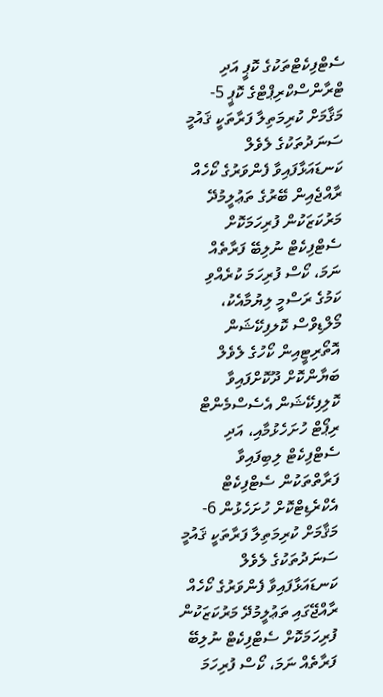ސެޓްފިކެޓްތަކުގެ ކޮޕީ އަދި ޓްރާންސްކްރިޕްޓްގެ ކޮޕީ 5- މަޤާމަށް ކުރިމަތިލާ ފަރާތަކީ ޤައުމީ ސަނަދުތަކުގެ ލެވެލް ކަނޑައަޅާފައިވާ ފެންވަރުގެ ކޯހެއް ރާއްޖެއިން ބޭރުގެ ތަޢުލީމުދޭ މަރުކަޒަކުން ފުރިހަމަކޮށް ސެޓްފިކެޓް ނުލިބޭ ފަރާތެއް ނަމަ، ކޯސް ފުރިހަމަ ކުރެއްވި ކަމުގެ ރަސްމީ ލިޔުމާއެކު، މޯލްޑިވްސް ކޮލފިކޭޝަން އޮތޯރިޓީއިން ކޯހުގެ ލެވެލް ބަޔާންކޮށް ދޫކޮށްފައިވާ ކޮލިފިކޭޝަން އެސެސްމެންޓް ރިޕޯޓް ހުށަހެޅުމާއި، އަދި ސެޓްފިކެޓް ލިބިފައިވާ ފަރާތްތަކުން ސެޓްފިކެޓް އެކްރެޑިޓްކޮށް ހުށަހެޅުން 6- މަޤާމަށް ކުރިމަތިލާ ފަރާތަކީ ޤައުމީ ސަނަދުތަކުގެ ލެވެލް ކަނޑައަޅާފައިވާ ފެންވަރުގެ ކޯހެއް ރާއްޖޭގައި ތަޢުލީމުދޭ މަރުކަޒަކުން ފުރިހަމަކޮށް ސެޓްފިކެޓް ނުލިބޭ ފަރާތެއް ނަމަ، ކޯސް ފުރިހަމަ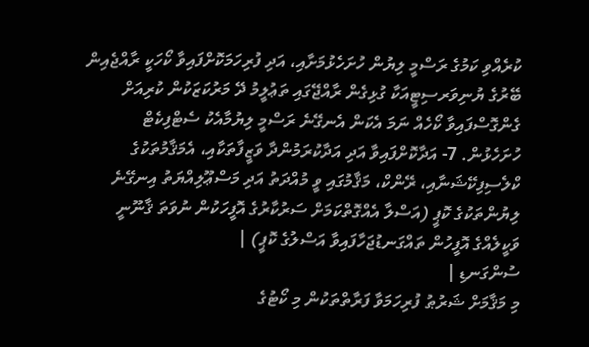ކުރެއްވި ކަމުގެ ރަސްމީ ލިޔުން ހުށަހެޅުމަށާއި، އަދި ފުރިހަމަކޮށްފައިވާ ކޯހަކީ ރާއްޖެއިން ބޭރުގެ ޔުނިވަރސިޓީއަކާ ގުޅިގެން ރާއްޖޭގައި ތަޢުލީމު ދޭ މަރުކަޒަކުން ކުރިއަށް ގެންގޮސްފައިވާ ކޯހެއް ނަމަ އެކަން އެނގޭނެ ރަސްމީ ލިޔުމާއެކު ސެޓްފިކެޓް ހުށަހެޅުން. 7- އަދާކޮށްފައިވާ އަދި އަދާކުރަމުންދާ ވަޒީފާތަކާއި، އެމަޤާމުތަކުގެ ކްލެސިފިކޭޝަނާއި، ރޭންކް، މަޤާމުގައި ވީ މުއްދަތު އަދި މަސްޢޫލިއްޔަތު އިނގޭނެ ލިޔުންތަކުގެ ކޮޕީ (އަސްލާ އެއްގޮތްކަމަށް ސަރުކާރުގެ އޮފީހަކުން ނުވަތަ ޤާނޫނީ ވަކީލެއްގެ އޮފީހުން ތައްގަނޑުޖަހާފައިވާ އަސްލުގެ ކޮޕީ) |
ސުންގަނޑި |
މި މަޤާމަށް ޝަރުޠު ފުރިހަމަވާ ފަރާތްތަކުން މި ކޯޓުގެ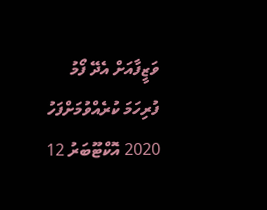ވަޒީފާއަށް އެދޭ ފޯމު ފުރިހަމަ ކުރެއްވުމަށްފަހު 2020 އޮކްޓޫބަރު 12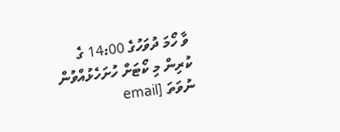ވާ ހޯމަ ދުވަހުގެ 14:00 ގެ ކުރިން މި ކޯޓަށް ހުށަހެޅުއްވުން ނުވަތަ [email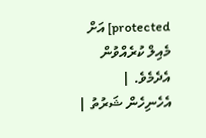protected] އަށް މެއިލް ކުރެއްވުން އެދެމެވެ. |
އެހެނިހެން ޝަރުތު |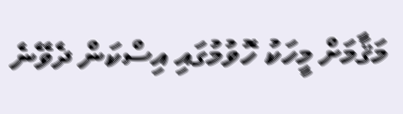މަޤާމަށް މީހަކު ހޮވުމުގައި އިސްކަން ދެވޭނެ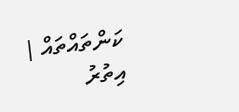ކަންތައްތައް |
އިތުރު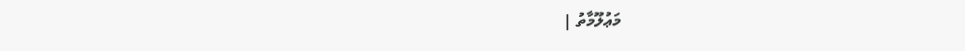މަޢުލޫމާތު |